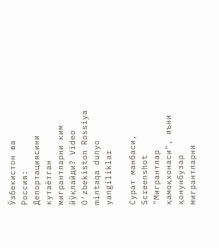Ўзбекистон ва Россия: Депортациясини кутаётган мигрантларни ким йўқлайди? Video O‘zbekiston Rossiya mintaqa dunyo yangiliklar

Сурат манбаси, Screenshot
"Мигрантлар қамоқхонаси", яъни қонунбузар мигрантларни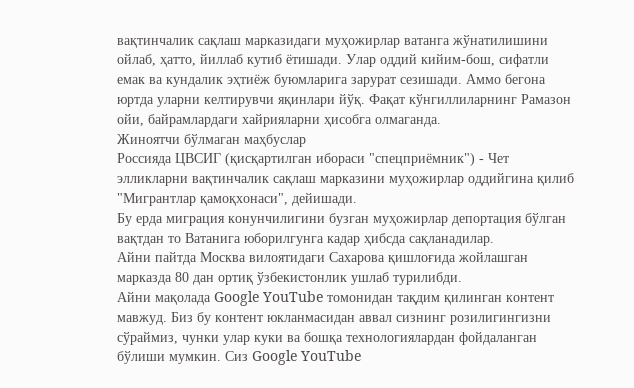вақтинчалик сақлаш марказидаги муҳожирлар ватанга жўнатилишини ойлаб, ҳатто, йиллаб кутиб ётишади. Улар оддий кийим-бош, сифатли емак ва кундалик эҳтиёж буюмларига зарурат сезишади. Аммо бегона юртда уларни келтирувчи яқинлари йўқ. Фақат кўнгиллиларнинг Рамазон ойи, байрамлардаги хайрияларни ҳисобга олмаганда.
Жиноятчи бўлмаган маҳбуслар
Россияда ЦВСИГ (қисқартилган ибораси "спецприёмник") - Чет элликларни вақтинчалик сақлаш марказини муҳожирлар оддийгина қилиб "Мигрантлар қамоқхонаси", дейишади.
Бу ерда миграция конунчилигини бузган муҳожирлар депортация бўлган вақтдан то Ватанига юборилгунга кадар ҳибсда сақланадилар.
Айни пайтда Москва вилоятидаги Сахарова қишлоғида жойлашган марказда 80 дан ортиқ ўзбекистонлик ушлаб турилибди.
Айни мақолада Google YouTube томонидан тақдим қилинган контент мавжуд. Биз бу контент юкланмасидан аввал сизнинг розилигингизни сўраймиз, чунки улар куки ва бошқа технологиялардан фойдаланган бўлиши мумкин. Сиз Google YouTube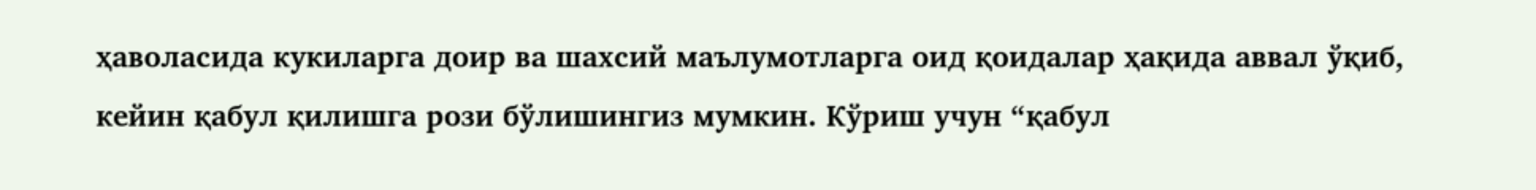ҳаволасида кукиларга доир ва шахсий маълумотларга оид қоидалар ҳақида аввал ўқиб, кейин қабул қилишга рози бўлишингиз мумкин. Кўриш учун “қабул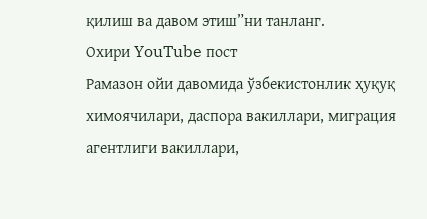қилиш ва давом этиш”ни танланг.
Охири YouTube пост
Рамазон ойи давомида ўзбекистонлик ҳуқуқ химоячилари, даспора вакиллари, миграция агентлиги вакиллари,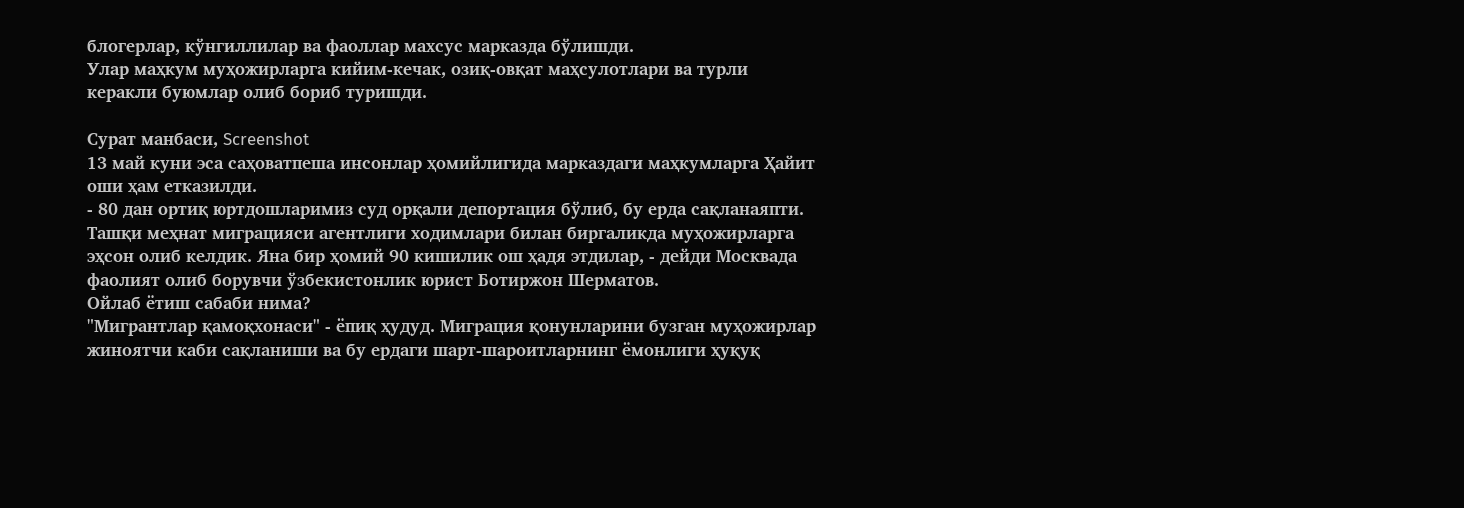блогерлар, кўнгиллилар ва фаоллар махсус марказда бўлишди.
Улар маҳкум муҳожирларга кийим-кечак, озиқ-овқат маҳсулотлари ва турли керакли буюмлар олиб бориб туришди.

Сурат манбаси, Screenshot
13 май куни эса саҳоватпеша инсонлар ҳомийлигида марказдаги маҳкумларга Ҳайит оши ҳам етказилди.
- 80 дан ортиқ юртдошларимиз суд орқали депортация бўлиб, бу ерда сақланаяпти. Ташқи меҳнат миграцияси агентлиги ходимлари билан биргаликда муҳожирларга эҳсон олиб келдик. Яна бир ҳомий 90 кишилик ош ҳадя этдилар, - дейди Москвада фаолият олиб борувчи ўзбекистонлик юрист Ботиржон Шерматов.
Ойлаб ётиш сабаби нима?
"Мигрантлар қамоқхонаси" - ёпиқ ҳудуд. Миграция қонунларини бузган муҳожирлар жиноятчи каби сақланиши ва бу ердаги шарт-шароитларнинг ёмонлиги ҳуқуқ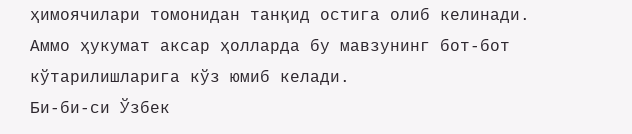ҳимоячилари томонидан танқид остига олиб келинади.
Аммо ҳукумат аксар ҳолларда бу мавзунинг бот-бот кўтарилишларига кўз юмиб келади.
Би-би-си Ўзбек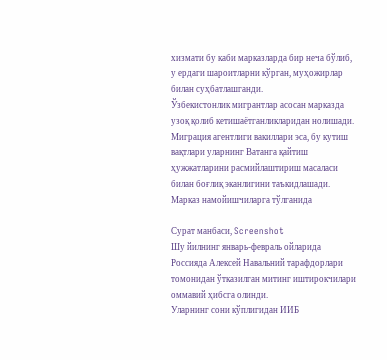хизмати бу каби марказларда бир неча бўлиб, у ердаги шароитларни кўрган, муҳожирлар билан суҳбатлашганди.
Ўзбекистонлик мигрантлар асосан марказда узоқ қолиб кетишаётганликларидан нолишади.
Миграция агентлиги вакиллари эса, бу кутиш вақтлари уларнинг Ватанга қайтиш ҳужжатларини расмийлаштириш масаласи билан боғлиқ эканлигини таъкидлашади.
Марказ намойишчиларга тўлганида

Сурат манбаси, Screenshot
Шу йилнинг январь-февраль ойларида Россияда Алексей Навальний тарафдорлари томонидан ўтказилган митинг иштирокчилари оммавий ҳибсга олинди.
Уларнинг сони кўплигидан ИИБ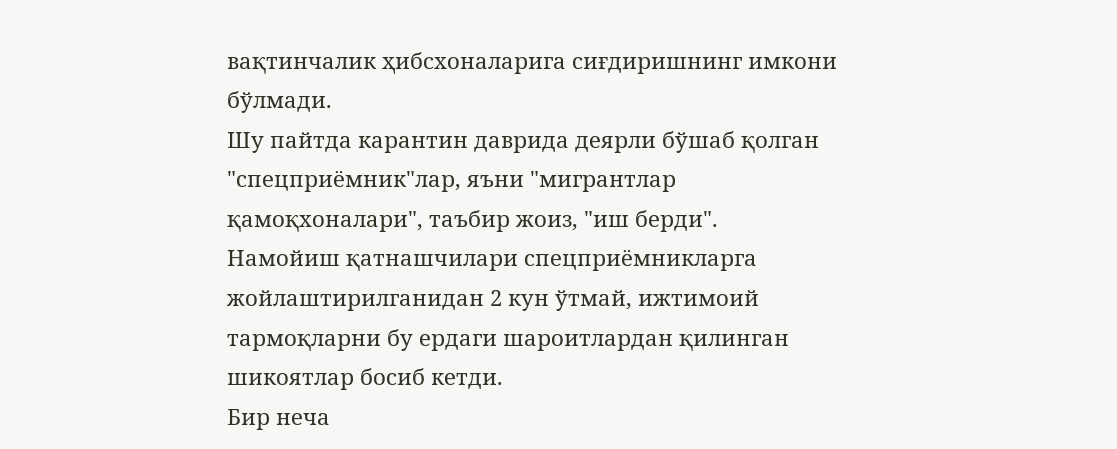вақтинчалик ҳибсхоналарига сиғдиришнинг имкони бўлмади.
Шу пайтда карантин даврида деярли бўшаб қолган "спецприёмник"лар, яъни "мигрантлар қамоқхоналари", таъбир жоиз, "иш берди".
Намойиш қатнашчилари спецприёмникларга жойлаштирилганидан 2 кун ўтмай, ижтимоий тармоқларни бу ердаги шароитлардан қилинган шикоятлар босиб кетди.
Бир неча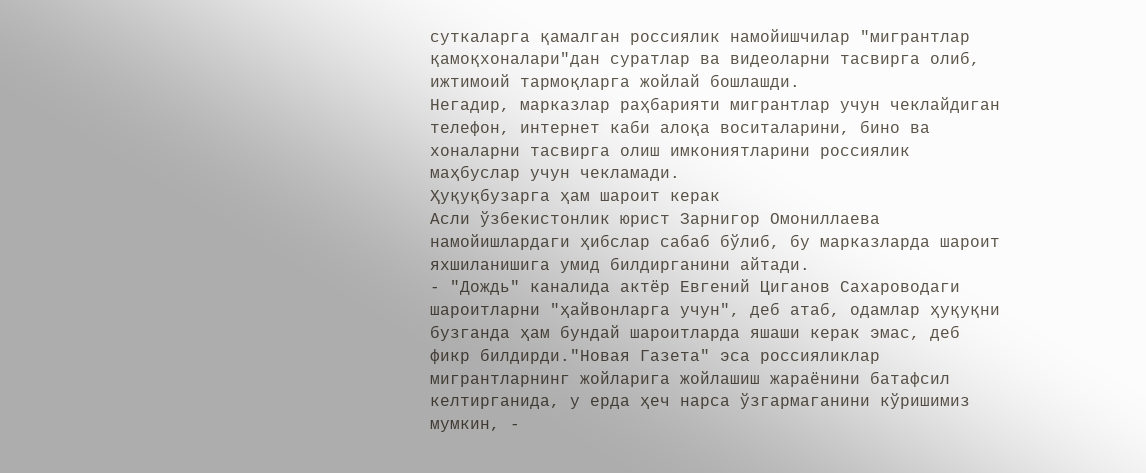суткаларга қамалган россиялик намойишчилар "мигрантлар қамоқхоналари"дан суратлар ва видеоларни тасвирга олиб, ижтимоий тармоқларга жойлай бошлашди.
Негадир, марказлар раҳбарияти мигрантлар учун чеклайдиган телефон, интернет каби алоқа воситаларини, бино ва хоналарни тасвирга олиш имкониятларини россиялик маҳбуслар учун чекламади.
Ҳуқуқбузарга ҳам шароит керак
Асли ўзбекистонлик юрист Зарнигор Омониллаева намойишлардаги ҳибслар сабаб бўлиб, бу марказларда шароит яхшиланишига умид билдирганини айтади.
- "Дождь" каналида актёр Евгений Циганов Сахароводаги шароитларни "ҳайвонларга учун", деб атаб, одамлар ҳуқуқни бузганда ҳам бундай шароитларда яшаши керак эмас, деб фикр билдирди."Новая Газета" эса россияликлар мигрантларнинг жойларига жойлашиш жараёнини батафсил келтирганида, у ерда ҳеч нарса ўзгармаганини кўришимиз мумкин, -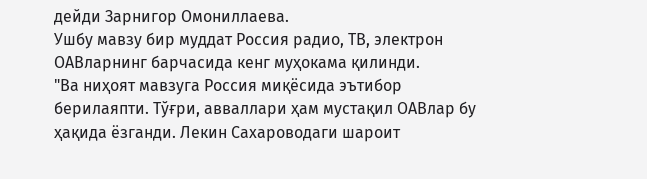дейди Зарнигор Омониллаева.
Ушбу мавзу бир муддат Россия радио, ТВ, электрон ОАВларнинг барчасида кенг муҳокама қилинди.
"Ва ниҳоят мавзуга Россия миқёсида эътибор берилаяпти. Тўғри, авваллари ҳам мустақил ОАВлар бу ҳақида ёзганди. Лекин Сахароводаги шароит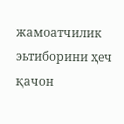жамоатчилик эьтиборини ҳеч қачон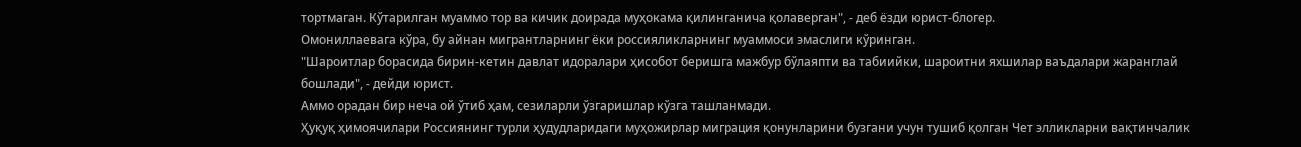тортмаган. Кўтарилган муаммо тор ва кичик доирада муҳокама қилинганича қолаверган", - деб ёзди юрист-блогер.
Омониллаевага кўра, бу айнан мигрантларнинг ёки россияликларнинг муаммоси эмаслиги кўринган.
"Шароитлар борасида бирин-кетин давлат идоралари ҳисобот беришга мажбур бўлаяпти ва табиийки, шароитни яхшилар ваъдалари жаранглай бошлади", - дейди юрист.
Аммо орадан бир неча ой ўтиб ҳам, сезиларли ўзгаришлар кўзга ташланмади.
Ҳуқуқ ҳимоячилари Россиянинг турли ҳудудларидаги муҳожирлар миграция қонунларини бузгани учун тушиб қолган Чет элликларни вақтинчалик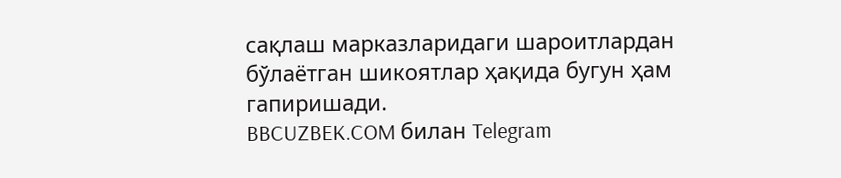сақлаш марказларидаги шароитлардан бўлаётган шикоятлар ҳақида бугун ҳам гапиришади.
BBCUZBEK.COM билан Telegram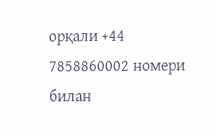орқали +44 7858860002 номери билан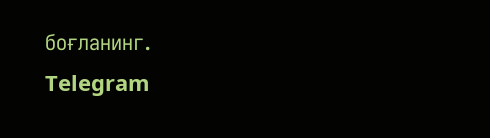боғланинг.
Telegram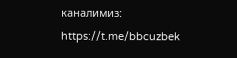каналимиз: https://t.me/bbcuzbek